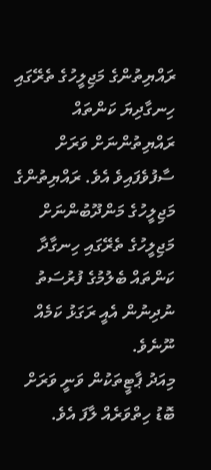ރައްޔިތުންގެ މަޖިލީހުގެ ތެރޭގައި ހިނގާދިޔަ ކަންތައް ރައްޔިތުންނަށް ވަރަށް ސާފުވެފައިވެ އެވެ. ރައްޔިތުންގެ މަޖިލީހުގެ މަންދޫބުންނަށް މަޖިލީހުގެ ތެރޭގައި ހިނގާދާ ކަންތައް ބެލުމުގެ ފުރުސަތު ނުދިނުން އެއީ ރަގަޅު ކަމެއް ނޫނެވެ.
މިއަދު ޕާޓީތަކުން ވަނީ ވަރަށް ބޮޑު ހިތްވަރެއް ލާފަ އެވެ.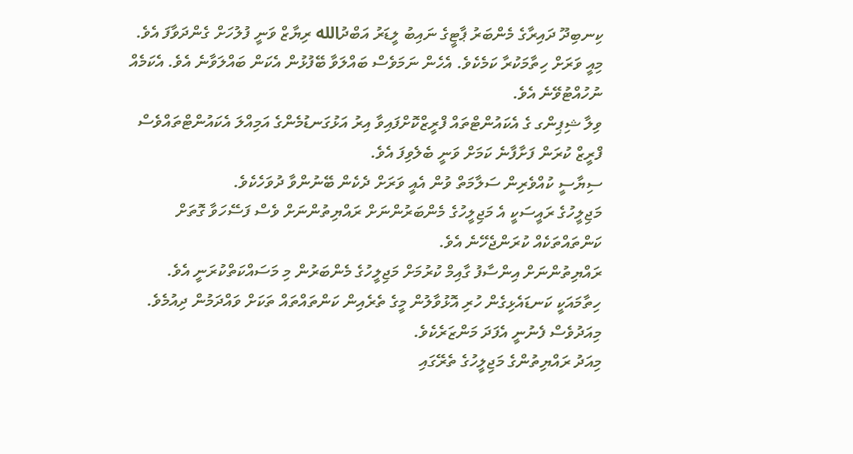ކިނބިދޫ ދައިރާގެ މެންބަރު ޕާޓީގެ ނައިބު ލީޑަރު އަބްދުالله ރިޔާޒް ވަނީ ފުލުހަށް ގެންދަވާފަ އެވެ. މިއީ ވަރަށް ހިތާމަކުރާ ކަމެކެވެ. އެހެން ނަމަވެސް ބައްލަވާ ބޭފުޅުން އެކަން ބައްލަވާނެ އެވެ. އެކަމެއް ނުހުއްޓުވޭނެ އެވެ.
ވިލާ ޝިޕިންގ ގެ އެކައުންޓްތައް ފްރީޒްކޮށްފައިވާ އިރު އަޅުގަނޑުމެންގެ އަމިއްލަ އެކައުންޓްތައްވެސް ފްރީޒް ކުރަން ފަށާފާނެ ކަމަށް ވަނީ ބެލެވިފަ އެވެ.
ސިޔާސީ ކުއްވެރިން ސަލާމަތް ވުން އެއީ ވަރަށް ދެކެން ބޭނުންވާ ދުވަހެކެވެ.
މަޖިލީހުގެ ރައީސަކީ އެ މަޖިލީހުގެ މެންބަރުންނަށް ރައްޔިތުންނަށް ވެސް ފަސޭހަވާ ގޮތަށް ކަންތައްތަކެއް ކުރަންޖެހޭނެ އެވެ.
ރައްޔިތުންނަށް އިންސާފު ގާއިމް ކުރުމަށް މަޖިލީހުގެ މެންބަރުން މި މަސައްކަތްކުރަނީ އެވެ. ހިތާމައަކީ ކަނޑައެޅިގެން ހުރި އޮޅުވާލުން މީގެ ތެރެއިން ކަންތައްތައް ތަކަށް ވައްދަމުން ދިއުމެވެ. މިއަދުވެސް ފެނުނީ އެފަދަ މަންޒަރެކެވެ.
މިއަދު ރައްޔިތުންގެ މަޖިލީހުގެ ތެރޭގައި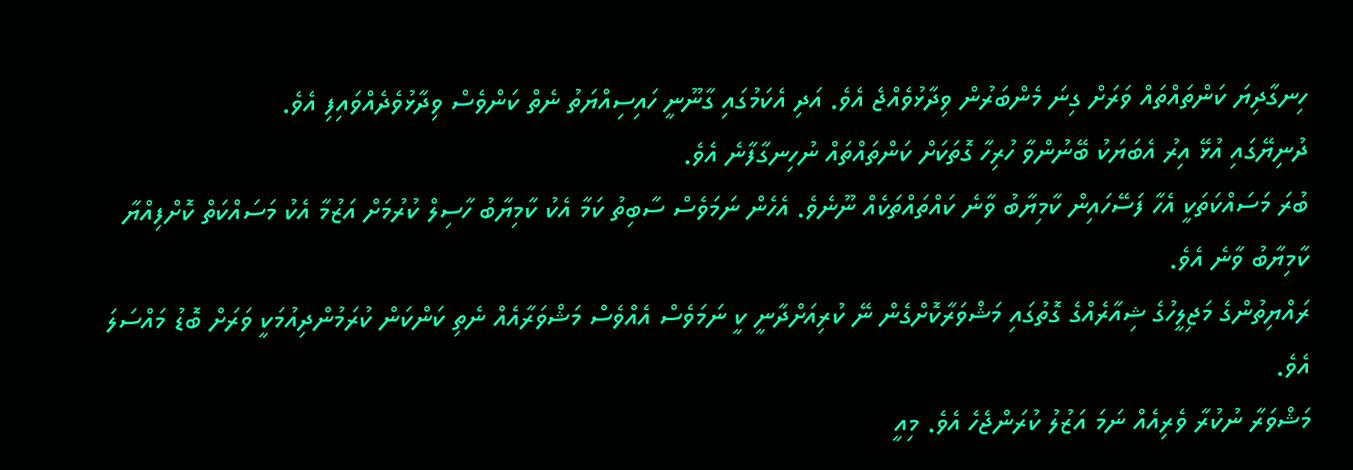ހިނގާދިޔަ ކަންތައްތައް ވަރަށް ގިނަ މެންބަރުން ވިދާޅުވެއްޖެ އެވެ. އަދި އެކަމުގައި ގާނޫނީ ހައިސިއްޔަތު ނެތް ކަންވެސް ވިދާޅުވެދެއްވައިފި އެވެ.
ދުނިޔޭގައި އުޅޭ އިރު އެބަޔަކު ބޭނުންވާ ހުރިހާ ގޮތަކަށް ކަންތައްތައް ނުހިނގާފާނެ އެވެ.
ބުރަ މަސައްކަތަކީ އެހާ ފަސޭހައިން ކާމިޔާބު ވާނެ ކައްތައްތަކެއް ނޫނެވެ. އެހެން ނަމަވެސް ސާބިތު ކަމާ އެކު ކާމިޔާބު ހާސިލް ކުރުމަށް އަޒުމާ އެކު މަސައްކަތް ކޮށްފިއްޔާ ކާމިޔާބު ވާނެ އެވެ.
ރައްޔިތުންގެ މަޖިލީހުގެ ޝިއާރެއްގެ ގޮތުގައި މަޝްވަރާކޮށްގެން ނޭ ކުރިއަށްދާނީ ކީ ނަމަވެސް އެއްވެސް މަޝްވަރާއެއް ނެތި ކަންކަން ކުރަމުންދިއުމަކީ ވަރަށް ބޮޑު މައްސަލަ އެވެ.
މަޝްވަރާ ނުކުރާ ވެރިއެއް ނަމަ އަޒުލު ކުރަންޖެހެ އެވެ. މިއީ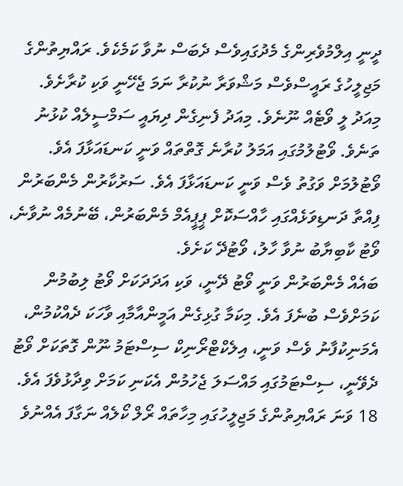ދީނީ އިލްމުވެރިންގެ މެދުގައިވެސް ދެބަސް ނުވާ ކަމެކެވެ. ރައްޔިތުންގެ މަޖިލީހުގެ ރައީސްވެސް މަޝްވަރާ ނުކުރާ ނަމަ ޖެހޭނީ ވަކި ކުރާށެވެ.
މިއަދު ލީ ވޯޓެއް ނޫނެވެ. މިއަދު ފެނިގެން ދިޔައީ ސަމްސީލެއް ކުޅުނު ތަނެވެ. ވޯޓުލުމުގައި އަމަލު ކުރާނެ ގޮތްތައް ވަނީ ކަނޑައަޅާފަ އެވެ. ވޯޓުލުމަށް ވަގުތު ވެސް ވަނީ ކަނޑައަޅާފަ އެވެ. ސަރުކާރުން މެންބަރުން ފިއްތާ ދަނޑިވަޅެއްގައި ހާއްސަކޮށް ޕީޕީއެމް މެންބަރުން، ބޭނުމެއް ނުވާނެ، ވޯޓު ކާބިޔާބު ނުވާ ހާލު، ވޯޓުދޭ ކަށެވެ.
ބައެއް މެންބަރުން ވަނީ ވޯޓު ދޭނީ، ވަކި އަދަދަކަށް ވޯޓު ލިބުމުން ކަމަށްވެސް ބުނެފަ އެވެ. މިކަމާ ގުޅިގެން އަމީންއާމާއި ވާހަކަ ދެއްކުމުން، އެމަނިކުފާނު ވެސް ވަނީ، އިލެކްޓްރޯނިކް ސިސްޓަމު ނޫން ގޮތަކަށް ވޯޓު ދެވޭނީ، ސިސްޓަމުގައި މައްސަލަ ޖެހުމުން އެކަނި ކަމަށް ވިދާޅުވެފަ އެވެ.
18 ވަނަ ރައްޔިތުންގެ މަޖިލީހުގައި މިހާތައް ރޯލް ކޯލެއް ނަގާފަ އެއްނުވެ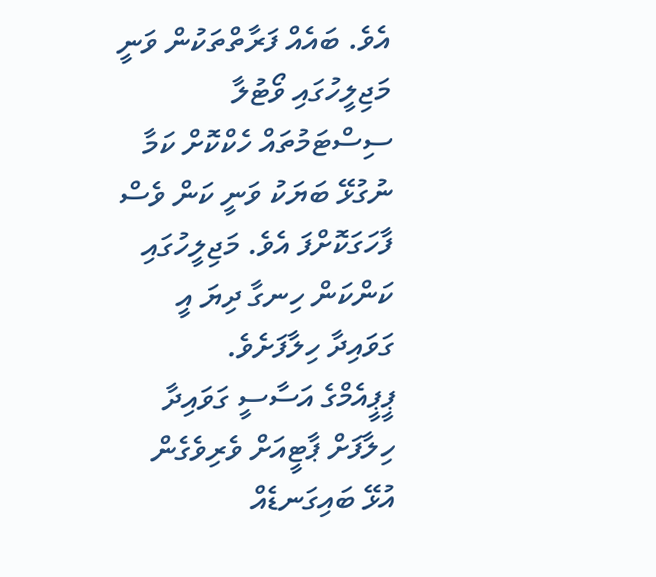އެވެ. ބައެއް ފަރާތްތަކުން ވަނީ މަޖިލީހުގައި ވޯޓުލާ ސިސްޓަމުތައް ހެކްކޮށް ކަމާ ނުގުޅޭ ބަޔަކު ވަނީ ކަން ވެސް ފާހަގަކޮށްފަ އެވެ. މަޖިލީހުގައި ކަންކަން ހިނގާ ދިޔަ އީ ގަވައިދާ ހިލާފަށެވެ.
ޕީޕީއެމްގެ އަސާސީ ގަވައިދާ ހިލާފަށް ޕާޓީއަށް ވެރިވެގެން އުޅޭ ބައިގަނޑެއް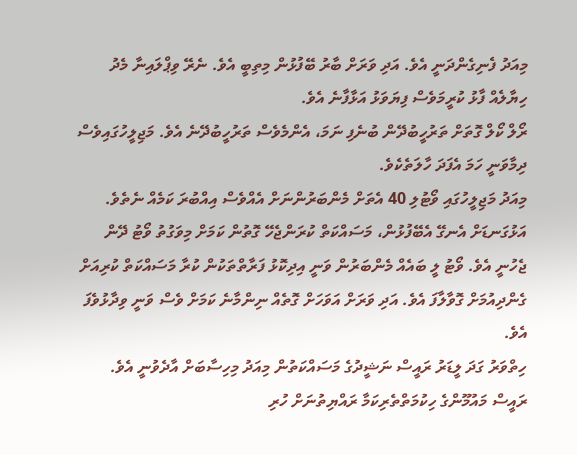މިއަދު ފެނިގެންދަނީ އެވެ. އަދި ވަރަށް ބާރު ބޭފުޅުން މިތިބީ އެވެ. ނެރޭ ވިޕްލައިނާ މެދު ހިޔާލެއް ފާޅު ކުރީމަވެސް ފިޔަވަޅު އަޅާފާނެ އެވެ.
ރޯލް ކޯލް ގޮތަށް ތަރުހީބުދޭން ބުނެފި ނަމަ، އެންމެވެސް ތަރުހީބުދޭނެ އެވެ. މަޖިލީހުގައިވެސް ދިމާވަނީ ހަމަ އެފަދަ ހާލަތެކެވެ.
މިއަދު މަޖިލީހުގައި ވޯޓުލި 40 އެތަށް މެންބަރުންނަށް އެއްވެސް އިއްބުރަ ކަމެއް ނެތެވެ. އަޅުގަނޑަށް އެނގޭ އެބޭފުޅުން، މަސައްކަތް ކުރަންޖެހޭ ގޮތުން ކަމަށް މިވަގުތު ވޯޓު ދޭން ޖެހުނީ އެވެ. ވޯޓު ލީ ބައެއް މެންބަރުން ވަނީ އިދިކޮޅު ފަރާތްތަކުން ކުރާ މަސައްކަތް ކުރިއަށް ގެންދިއުމަށް ގޮވާލާފަ އެވެ. އަދި ވަރަށް އަވަހަށް ގޮތެއް ނިންމާނެ ކަމަށް ވެސް ވަނީ ވިދާޅުވެފަ އެވެ.
ހިތްވަރު ގަދަ ލީޑަރު ރައީސް ނަޝީދުގެ މަސައްކަތުން މިއަދު މިހިސާބަށް އާދެވުނީ އެވެ. ރައީސް މައުމޫންގެ ހިކުމަތްތެރިކަމާ ރައްޔިތުނަށް ހުރި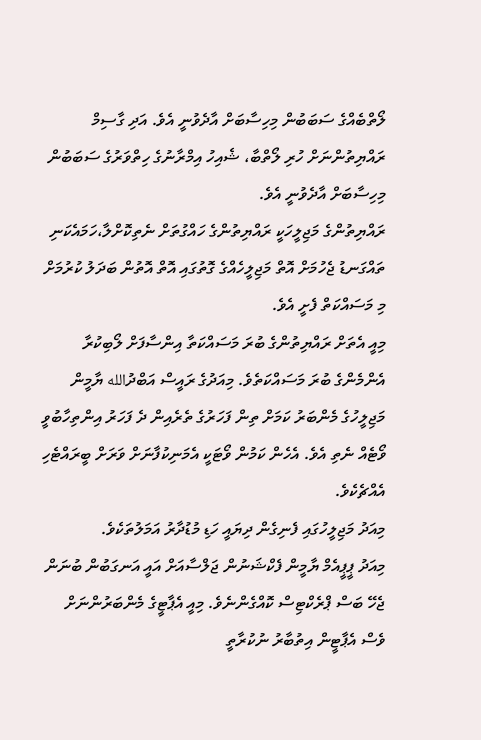ލޯތްބެއްގެ ސަބަބުން މިހިސާބަށް އާދެވުނީ އެވެ. އަދި ގާސިމް ރައްޔިތުންނަށް ހުރި ލޯތްބާ، ޝެއިހު އިމްރާނުގެ ހިތްވަރުގެ ސަބަބުން މިހިސާބަށް އާދެވުނީ އެވެ.
ރައްޔިތުންގެ މަޖިލީހަކީ ރައްޔިތުންގެ ހައްގުތަށް ނެތިކޮށްލާ،ހަމައެކަނި ތައްގަނޑު ޖެހުމަށް އޮތް މަޖިލީހެއްގެ ގޮތުގައި އޮތް އޮތުން ބަދަލު ކުރުމަށް މި މަސައްކަތް ފެށީ އެވެ.
މިއީ އެތަށް ރައްޔިތުންގެ ބުރަ މަސައްކަތާ އިންސާފަށް ލޯބިކުރާ އެންމެންގެ ބުރަ މަސައްކަތެވެ. މިއަދުގެ ރައީސް އަބްދުالله ޔާމީން މަޖިލީހުގެ މެންބަރު ކަމަށް ތިން ފަހަރުގެ ތެރެއިން ދެ ފަހަރު އިންތިހާބުވީ ވޯޓެއް ނެތި އެވެ. އެހެން ކަމުން ވޯޓަކީ އެމަނިކުފާނަށް ވަރަށް ބީރައްޓެހި އެއްޗެކެވެ.
މިއަދު މަޖިލީހުގައި ފެނިގެން ދިޔައީ ހަޑި މުޑުދާރު އަމަލުތަކެވެ.
މިއަދު ޕީޕީއެމް ޔާމީން ފެކްޝަނުން ޖަލްސާއަށް އައީ އަނގަބުން ބުނަން ޖެހޭ ބަސް ޕްރެކްޓިސް ކޮއްގެންނެވެ. މިއީ އެޕާޓީގެ މެންބަރުންނަށް ވެސް އެޕާޓީން އިތުބާރު ނުކުރާތީ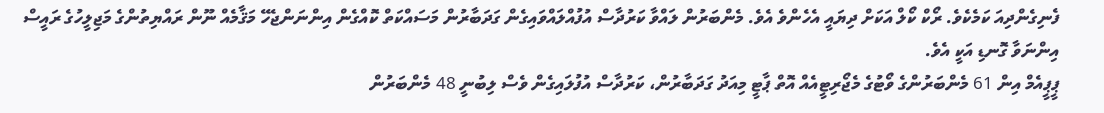ފެނިގެންދިއަ ކަމެކެވެ. ރޯކް ކޯލް އަކަށް ދިޔައީ އެހެންވެ އެވެ. މެންބަރުން ލައްވާ ކަރުދާސް އުފުއްލައްވައިގެން ގަދަބާރުން މަސައްކަތް ކޮއްގެން އިންނަންޖެހޭ މަޤާމެއް ނޫން ރައްޔިތުންގެ މަޖިލީހުގެ ރައީސް އިންނަވާ ގޮނޑި އަކީ އެވެ.
ޕީޕީއެމް އިން 61 މެންބަރުންގެ ވޯޓުގެ މެޖޯރިޓީއެއް އޮތް ޕާޓީ މިއަދު ގަދަބާރުން، ކަރުދާސް އުފުލައިގެން ވެސް ލިބުނީ 48 މެންބަރުން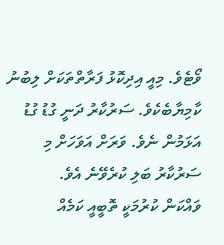ވޯޓެވެ. މިއީ އިދިކޮޅު ފަރާތްތަކަށް ލިބުނު ކާމިޔާބެކެވެ. ސަރުކާރު ދަނީ ގުޑު ގުޑު އަޅަމުން ނެވެ. ވަރަށް އަވަހަށް މި ސަރުކާރު ބަލި ކުރެވޭނެ އެވެ.
ވައްކަން ކުރުމަކީ ތޮބީއީ ކަމެއް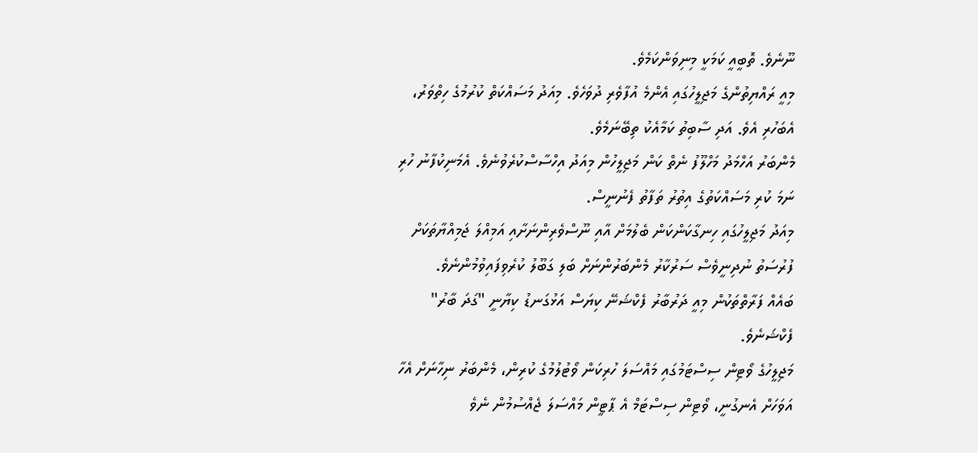ނޫނެވެ. ތޮބީއީ ކަމަކީ މިނިވަންކަމެވެ.
މިއީ ރައްޔިތުންގެ މަޖިލީހުގައި އެންމެ އުފާވެރި ދުވަހެވެ. މިއަދު މަސައްކަތް ކުރުމުގެ ހިތްވަރު، އެބަހުރި އެވެ. އަދި ސާބިތު ކަމާއެކު ތިބޭނަމެވެ.
މެންބަރު އަހްމަދު މަހްލޫފު ނެތް ކަން މަޖިލީހުން މިއަދު އިހްސާސްކުރެވުނެވެ. އެމަނިކުފާނު ހުރި ނަމަ ކުރި މަސައްކަތުގެ އިތުރު ތަފާތު ފެނުނީސް.
މިއަދު މަޖިލީހުގައި ހިނގާކަންކަން ބެލުމަށް އާއި ނޫސްވެރިންނަށާއި އަމިއްލަ ޖަމިއްޔާތަކަށް ފުރުސަތު ނުދިނީވެސް ސަރުކާރު މެންބަރުންނަށް ބަލި ގަބޫލު ކުރެވިފައިވުމުންނެވެ.
ބައެއް ފަރާތްތަކުން މިއީ ދަރުބާރު ފެކްޝަނޭ ކިޔަސް އަޅުގަނޑު ކިޔާނީ "ގަދަ ބާރު" ފެކްޝަނެވެ.
މަޖިލީހުގެ ވޯޓިން ސިސްޓަމުގައި މައްސަލަ ހުރިކަން ވޯޓުލުމުގެ ކުރިން، މެންބަރު ނިހާނަށް އެހާ އަވަހަށް އެނގުނީ، ވޯޓިން ސިސްޓަމް އެ ޕާޓީން މައްސަލަ ޖެއްސުމުން ނެވެ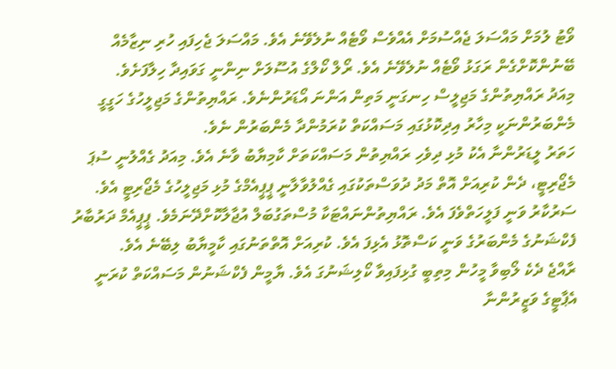ވޯޓު ލުމަށް މައްސަލަ ޖެއްސުމަށް އެއްވެސް ވޯޓެއް ނުލެވޭނެ އެވެ. މައްސަލަ ޖެހިފައި ހުރި ނިޒާމެއް ބޭނުންކޮށްގެން ރަގަޅު ވޯޓެއް ނުލެވޭނެ އެވެ. ރޯލް ކޯލްގެ އުސޫލަށް ނިންނީ ގަވައިދާ ހިލާފަށެވެ.
މިއަދު ރައްޔިތުންގެ މަޖިލީސް ހިނގަނީ މަތިން އަންނަ އޯޑަރުންނެވެ. ރައްޔިތުންގެ މަޖިލީހުގެ ހަގީގީ މެންބަރުންނަކީ މިހާރު އިދިކޮޅުގައި މަސައްކަތް ކުރަމުންދާ މެންބަރުން ނެވެ.
ހަތަރު ލީޑަރުންނާ އެކު މުޅި ދިވެހި ރައްޔިތުން މަސައްކަތަށް ކާމިޔާބު ވާނެ އެވެ. މިއަދު ގެއްލުނީ ސުޕަ މެޖޯރިޓީ، ދެން ކުރިއަށް އޮތް މަދު ދުވަސްތަކުގައި ގެއްލުވާލާނީ ޕީޕީއެމްގެ މުޅި މަޖިލީހުގެ މެޖޯރިޓީ އެވެ.
ސަރުކާރު ވަނީ ފަލީހަތްވެފަ އެވެ. ރައްޔިތުންނައްޓަކާ މުސްތަގުބަލް އުޖާލާކޮށްދޭނަމެވެ. ޕީޕީއެމް ދަރުބާރު ފެކްޝަނުގެ މެންބަރުގެ ވަނީ ކަސްތޮޅު އެޅިފަ އެވެ. ކުރިއަށް އޮތްތަނުގައި ކާމީޔާބު ލިބޭނެ އެވެ.
ރާއްޖެ ދެކެ ލޯބިވާ މީހުން މިތިބީ ގުޅިފައިވާ ކޯލިޝަނުގަ އެވެ. ޔާމީން ފެކްޝަނުން މަސައްކަތް ކުރަނީ އެޕާޓީގެ ވަޒީރުންނާ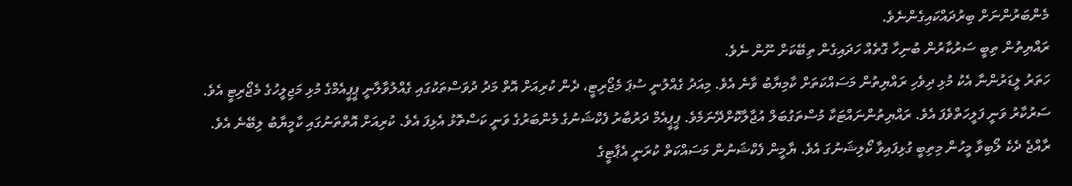މެންބަރުންނަށް ބިރުދައްކައިގެންނެވެ.
ރައްޔިތުން ތިބީ ސަރުކާރުން ބުނިހާ ގޮތެއް ހަދައިގެން ތިބޭކަށް ނޫން ނެވެ.
ހަތަރު ލީޑަރުންނާ އެކު މުޅި ދިވެހި ރައްޔިތުން މަސައްކަތަށް ކާމިޔާބު ވާނެ އެވެ. މިއަދު ގެއްލުނީ ސުޕަ މެޖޯރިޓީ، ދެން ކުރިއަށް އޮތް މަދު ދުވަސްތަކުގައި ގެއްލުވާލާނީ ޕީޕީއެމްގެ މުޅި މަޖިލީހުގެ މެޖޯރިޓީ އެވެ.
ސަރުކާރު ވަނީ ފަލީހަތްވެފަ އެވެ. ރައްޔިތުންނައްޓަކާ މުސްތަގުބަލް އުޖާލާކޮށްދޭނަމެވެ. ޕީޕީއެމް ދަރުބާރު ފެކްޝަނުގެ މެންބަރުގެ ވަނީ ކަސްތޮޅު އެޅިފަ އެވެ. ކުރިއަށް އޮތްތަނުގައި ކާމީޔާބު ލިބޭނެ އެވެ.
ރާއްޖެ ދެކެ ލޯބިވާ މީހުން މިތިބީ ގުޅިފައިވާ ކޯލިޝަނުގަ އެވެ. ޔާމީން ފެކްޝަނުން މަސައްކަތް ކުރަނީ އެޕާޓީގެ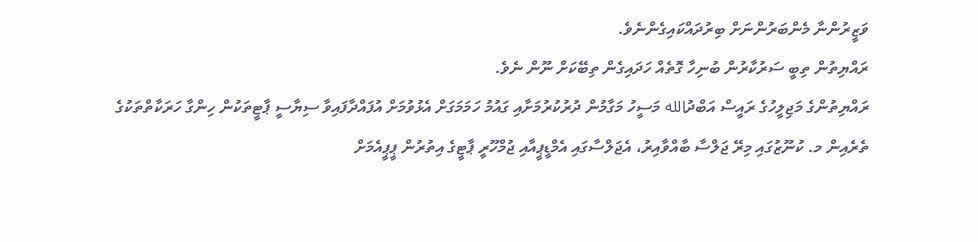ވަޒީރުންނާ މެންބަރުންނަށް ބިރުދައްކައިގެންނެވެ.
ރައްޔިތުން ތިބީ ސަރުކާރުން ބުނިހާ ގޮތެއް ހަދައިގެން ތިބޭކަށް ނޫން ނެވެ.
ރައްޔިތުންގެ މަޖިލީހުގެ ރައީސް އަބްދުالله މަސީހު މަގާމުން ދުރުކުރުމަށާއި ގައުމު ހަމަމަގަށް އެޅުވުމަށް އުފައްދާފައިވާ ސިޔާސީ ޕާޓީތަކުން ހިންގާ ހަރަކާތްތަކުގެ ތެރެއިން މ. ކުނޫޒުގައި މިރޭ ޖަލްސާ ބާއްވާއިރު، އެޖަލްސާގައި އެމްޑީޕީއާއި ޖުމްހޫރީ ޕާޓީގެ އިތުރުން ޕީޕީއެމަށް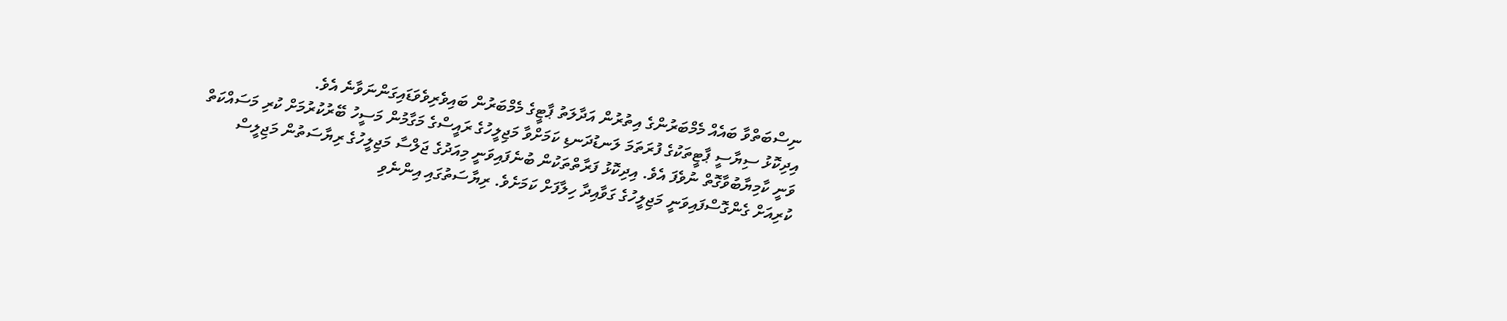ނިސްބަތްވާ ބައެއް މެމްބަރުންގެ އިތުރުން އަދާލަތު ޕާޓީގެ މެމްބަރުން ބައިވެރިވެވަޑައިގަންނަވާނެ އެވެ.
އިދިކޮޅު ސިޔާސީ ޕާޓީތަކުގެ ފުރަތަމަ ލަނޑުދަނޑި ކަމަށްވާ މަޖިލީހުގެ ރައީސްގެ މަގާމުން މަސީހު ބޭރުކުރުމަށް ކުރި މަސައްކަތް ވަނީ ކާމިޔާބުވާގޮތް ނުވެފަ އެވެ. އިދިކޮޅު ފަރާތްތަކުން ބުނެފައިވަނީ މިއަދުގެ ޖަލްސާ މަޖިލީހުގެ ރިޔާސަތުން މަޖިލީސް ކުރިއަށް ގެންގޮސްފައިވަނީ މަޖިލީހުގެ ގަވާއިދާ ހިލާފަށް ކަމަށެވެ. ރިޔާސަތުގައި އިންނެވި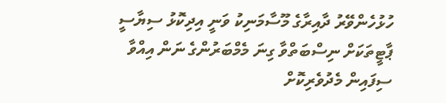ހުޅުހެންވޭރު ދާއިރާގެ މޫސާމަނިކު ވަނީ އިދިކޮޅު ސިޔާސީ ޕާޓީތަކަށް ނިސްބަތްވާ ގިނަ މެމްބަރުންގެ ނަން އިއްވާ ސިފައިން މެދުވެރިކޮށް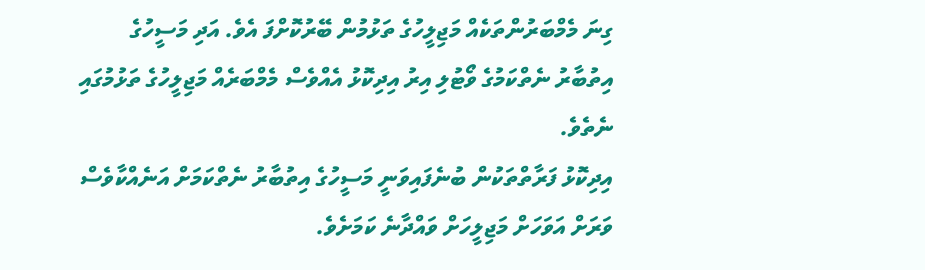ގިނަ މެމްބަރުންތަކެއް މަޖިލީހުގެ ތަޅުމުން ބޭރުކޮށްފަ އެވެ. އަދި މަސީހުގެ އިތުބާރު ނެތްކަމުގެ ވޯޓުލި އިރު އިދިކޮޅު އެއްވެސް މެމްބަރެއް މަޖިލީހުގެ ތަޅުމުގައި ނެތެވެ.
އިދިކޮޅު ފަރާތްތަކުން ބުނެފައިވަނީ މަސީހުގެ އިތުބާރު ނެތްކަމަށް އަނެއްކާވެސް ވަރަށް އަވަހަށް މަޖިލީހަށް ވައްދާނެ ކަމަށެވެ.